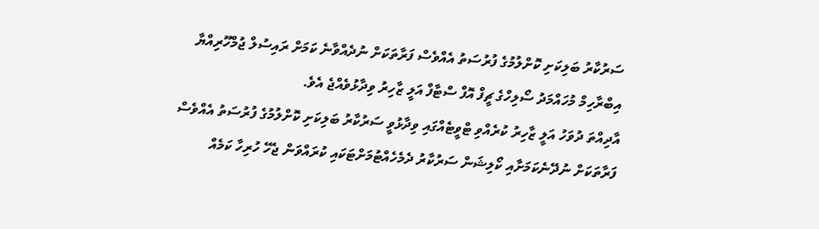ސަރުކާރު ބަލިކަށި ކޮށްލުމުގެ ފުރުސަތު އެއްވެސް ފަރާތަކަށް ނުދެއްވާނެ ކަމަށް ރައިސުލް ޖުމްހޫރިއްޔާ އިބްރާހިމް މުހައްމަދު ސޯލިހްގެ ޗީފް އޮފް ސްޓާފް އަލީ ޒާހިރު ވިދާޅުވެއްޖެ އެވެ.
އާދިއްތަ ދުވަހު އަލީ ޒާހިރު ކުރެއްވި ޓްވީޓެއްގައި ވިދާޅުވީ ސަރުކާރު ބަލިކަށި ކޮށްލުމުގެ ފުރުސަތު އެއްވެސް ފަރާތަކަށް ނުދޭނެކަމަށާއި ކޯލިޝަން ސަރުކާރު ދެމެހެއްޓުމަށްޓަކައި ކުރައްވަން ޖެހޭ ހުރިހާ ކަމެއް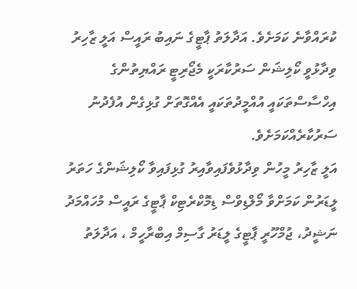ކުރައްވާނެ ކަމަށެވެ. އަދާލަތު ޕާޓީގެ ނައިބު ރައީސް އަލީ ޒާހިރު ވިދާޅުވީ ކޯލިޝަން ސަރުކާރަކީ މެޖޯރިޓީ ރައްޔިތުންގެ އިހްސާސްތަކައީ އުއްމީދުތަކައީ އެއްގޮތަށް ގުޅިގެން އުފެދުނު ސަރުކާރެއްކަމަށެވެ.
އަލީ ޒާހިރު މީހުން ވިދާޅުވެފައިވާއިރު ގުޅިފައިވާ ކޯލިޝަންގެ ހަތަރު ލީޑަރުން ކަމަށްވާ މޯލްޑިވްސް ޑިމޮކްރެޓިކް ޕާޓީގެ ރައީސް މުހައްމަދު ނަޝީދު، ޖުމްހޫރީ ޕާޓީގެ ލީޑަރު ގާސިމް އިބްރާހީމް ، އަދާލަތު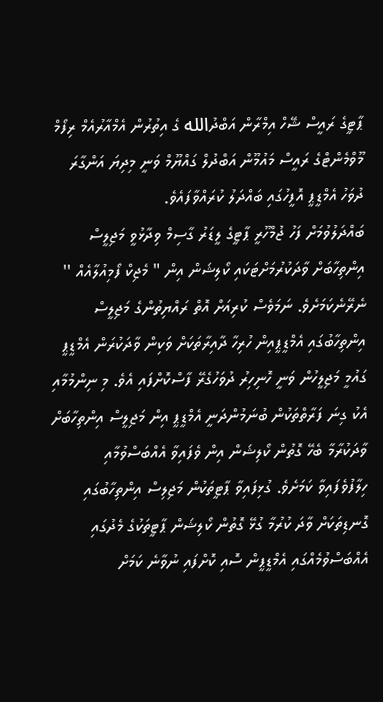ޕާޓީގެ ރައީސް ޝޭހް އިމްރާން އަބްދުالله ގެ އިތުރުން އެމްއާރުއެމް ރިފޯމް މޫވްމެންޓްގެ ރައީސް މައުމޫން އަބްދުލް ގައްޔޫމް ވަނީ މިދިޔަ އަންގާރަ ދުވަހު އެމްޑީޕީ އޮފީހުގައި ބައްދަލު ކުރައްވާފައެވެ.
ބައްދަލުވުމަށް ފަހު ޖުމްހޫރީ ޕާޓީގެ ލީޑަރު ގާސިމް ވިދާޅުވީ މަޖިލީސް އިންތިހާބަށް ވާދަކުރުމަށްޓަކައި ކޯލިޝަން އިން " މެޖިކް ފޯމިއުލާއެއް '' ނެރޭނެކަމަށެވެ. ނަމަވެސް ކުރިއަށް އޮތް ރައްޔިތުންގެ މަޖިލީސް އިންތިހާބުގައި އެމްޑީޕީއިން ހުރިހާ ދާއިރާތަކަށް ވަކިން ވާދަކުރަން އެމްޑީޕީ ގައުމީ މަޖިލީހުން ވަނީ ހޮނިހިރު ދުވަހުގެރޭ ފާސްކޮށްފައި އެވެ. މި ނިންމުމާއި އެކު ގިނަ ފަރާތްތަކުން ބުނަމުންދަނީ އެމްޑީޕީ އިން މަޖިލީސް އިންތިހާބަށް ވާދަކުރާމާ ބެހޭ ގޮތުން ކޯލިޝަން އިން ވެފައިވާ އެއްބަސްވުމާއި ހިލާފުވެފައިވާ ކަމަށެވެ. ގުޅިފައިވާ ޕާޓީތަކުން މަޖިލިސް އިންތިހާބުގައި ގޮނޑިތަކަށް ވާދަ ކުރުމާ ގުޅޭ ގޮތުން ކޯލިޝަން ޕާޓީތަކުގެ މެދުގައި އެއްބަސްވުމެއްގައި އެމްޑީޕީން ސޮއި ކޮށްފައި ނުވާނެ ކަމަށް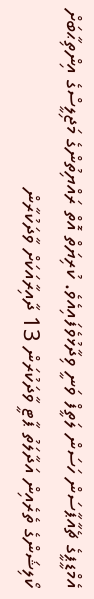އެމްޑީޕީގެ ޗެއާޕާސަން ހަސަން ލަތީފް ވަނީ ވިދާޅުވެފައިއެވެ. ކުރިޔަތް އޮތް ރައްޔިތުންގެ މަޖިލީސްގެ އިންތިޙާބަށް ކޯލިޝަންގެ ތެރެއިން އަދާލަތު ޕާޓީ ވާދަކުރަން 13 ދާއިރާއަކަށް ވާދަކުރާން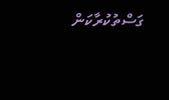ގަސްތުކުރާކަން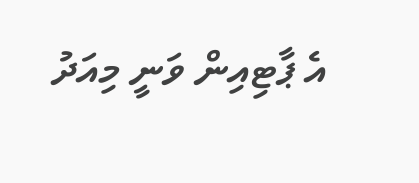އެ ޕާޓިއިން ވަނީ މިއަދު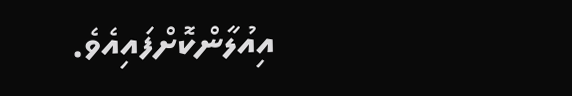އިއުލާންކޮށްފައިއެވެ.